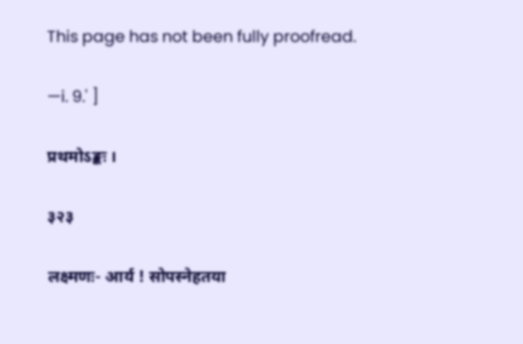This page has not been fully proofread.

—i. 9.' ]

प्रथमोऽङ्कः ।

३२३

लक्ष्मणः- आर्य ! सोपस्नेहतया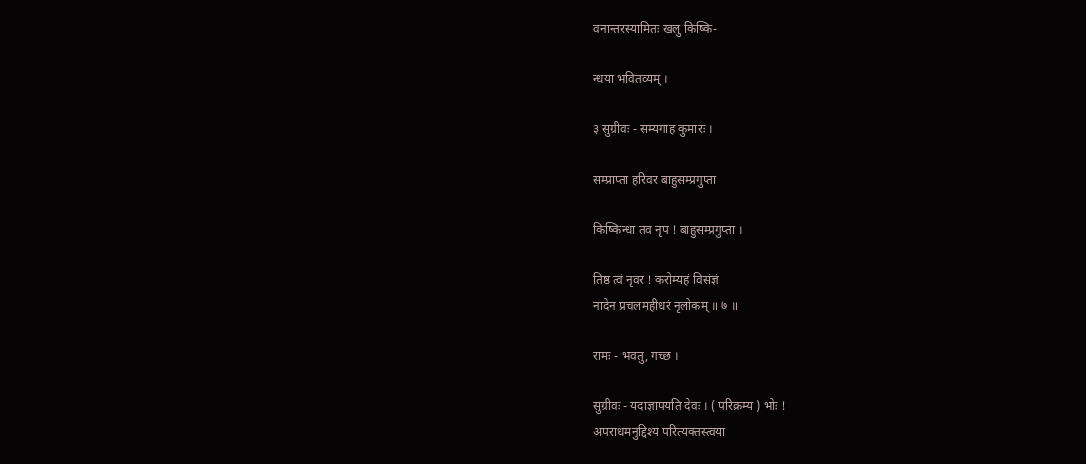वनान्तरस्यामितः खलु किष्कि-

न्धया भवितव्यम् ।

३ सुग्रीवः - सम्यगाह कुमारः ।

सम्प्राप्ता हरिवर बाहुसम्प्रगुप्ता

किष्किन्धा तव नृप ! बाहुसम्प्रगुप्ता ।

तिष्ठ त्वं नृवर ! करोम्यहं विसंज्ञं
नादेन प्रचलमहीधरं नृलोकम् ॥ ७ ॥

रामः - भवतु, गच्छ ।

सुग्रीवः - यदाज्ञापयति देवः । ( परिक्रम्य ) भोः !
अपराधमनुद्दिश्य परित्यक्तस्त्वया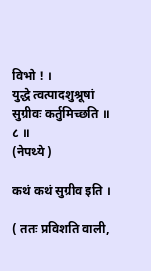विभो ! ।
युद्धे त्वत्पादशुश्रूषां सुग्रीवः कर्तुमिच्छति ॥ ८ ॥
(नेपथ्ये )

कथं कथं सुग्रीव इति ।

( ततः प्रविशति वाली,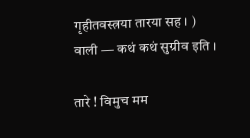गृहीतवस्त्रया तारया सह । )
वाली — कथं कथं सुग्रीव इति ।

तारे ! विमुच मम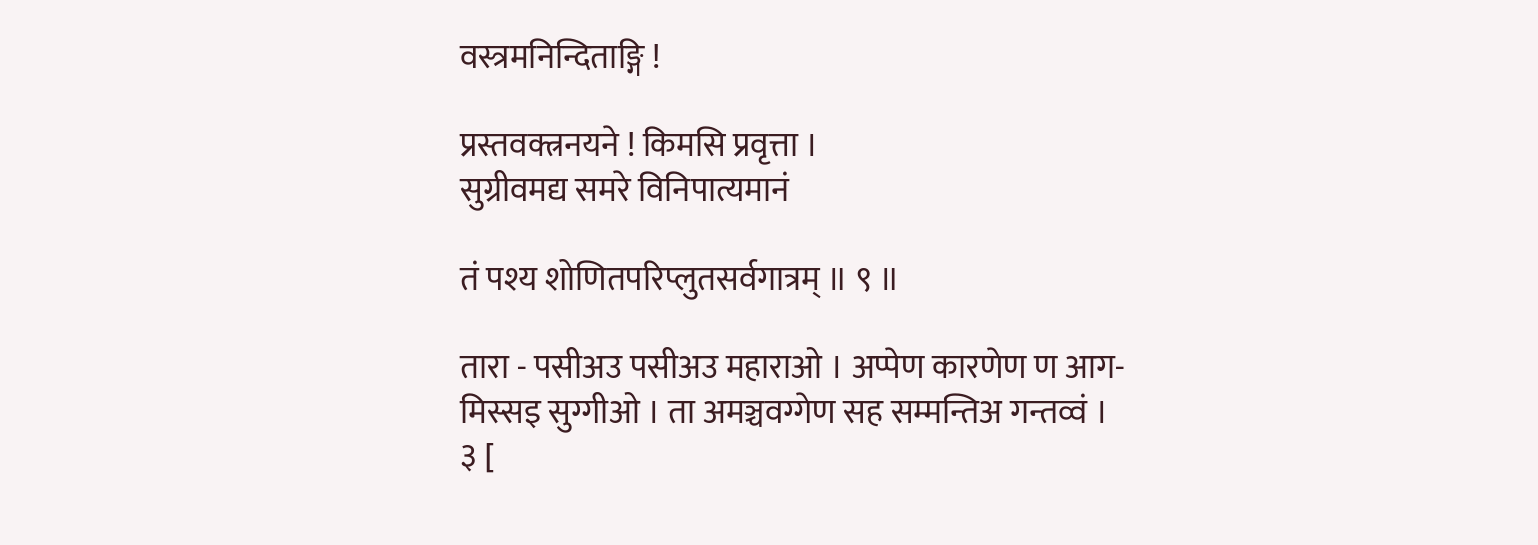वस्त्रमनिन्दिताङ्गि !

प्रस्तवक्त्रनयने ! किमसि प्रवृत्ता ।
सुग्रीवमद्य समरे विनिपात्यमानं

तं पश्य शोणितपरिप्लुतसर्वगात्रम् ॥ ९ ॥

तारा - पसीअउ पसीअउ महाराओ । अप्पेण कारणेण ण आग-
मिस्सइ सुग्गीओ । ता अमञ्चवग्गेण सह सम्मन्तिअ गन्तव्वं ।
३ [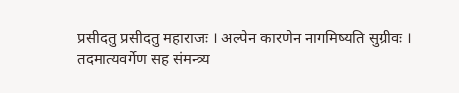प्रसीदतु प्रसीदतु महाराजः । अल्पेन कारणेन नागमिष्यति सुग्रीवः ।
तदमात्यवर्गेण सह संमन्त्र्य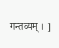गन्तव्यम् । ]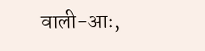वाली-आः,